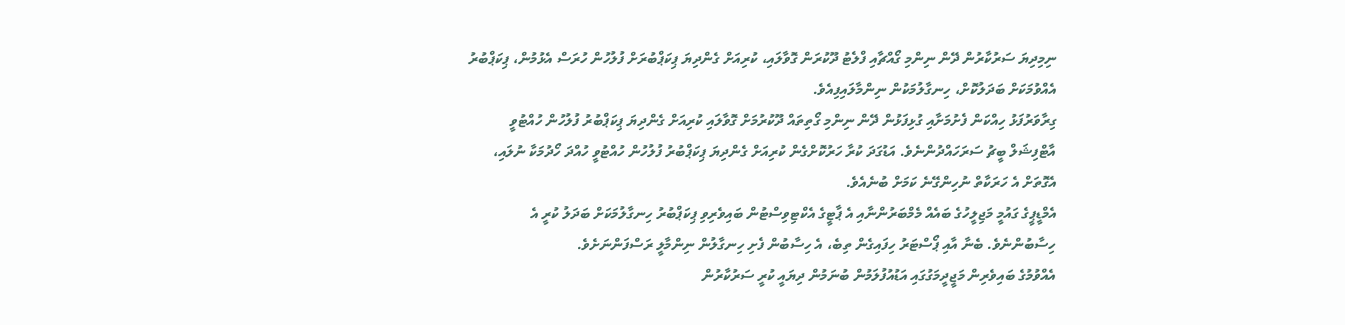ނިމިދިޔަ ސަރުކާރުން ދޭން ނިންމި ގޯއްޗާއި ފްލެޓު ދޫކުރަން ގޮވާލައި، ކުރިއަށް ގެންދިޔަ ޕިކަޕްބުރަށް ފުލުހުން ހުރަސް އެޅުމުން، ޕިކަޕްބުރު އެއްވުމަކަށް ބަދަލުކޮށް، ހިނގާލުމަކުން ނިންމާލައިފިއެވެ.
ގިރާވަރުފަޅު ހިއްކަން ފެށުމަށާއި ގުޅިފަޅުން ދޭން ނިންމި ގޯތިތައް ދޫކުރުމަށް ގޮވާލައި ކުރިއަށް ގެންދިޔަ ޕިކަޕްބުރު ފުލުހުން ހުއްޓުވީ އާޓްފިޝަލް ބީޗު ސަރަހައްދުންނެވެ. އަޑުގަދަ ކުރާ ހަރުކޮށްގެން ކުރިއަށް ގެންދިޔަ ޕިކަޕްބުރު ފުލުހުން ހުއްޓުވީ ހުއްދަ ހޯދުމަކާ ނުލައި، އެގޮތަށް އެ ހަރަކާތް ނުހިންގޭނެ ކަމަށް ބުނެއެވެ.
އެމްޑީޕީގެ ގައުމީ މަޖިލީހުގެ ބައެއް މެމްބަރުންނާއި އެ ޕާޓީގެ އެކްޓިވިސްޓުން ބައިވެރިވި ޕިކަޕްބުރު ހިނގާލުމަކަށް ބަދަލު ކުރީ އެ ހިސާބުންނެވެ. ބެނާ އާއި ޕޯސްޓަރު ހިފައިގެން ތިބެ، އެ ހިސާބުން ފެށި ހިނގާލުން ނިންމާލީ ރަސްފަންނަށެވެ.
އެއްވުމުގެ ބައިވެރިން މަޖީދީމަގުގައި އަޑުއުފުލަމުން ބުނަމުން ދިޔައީ ކުރީ ސަރުކާރުން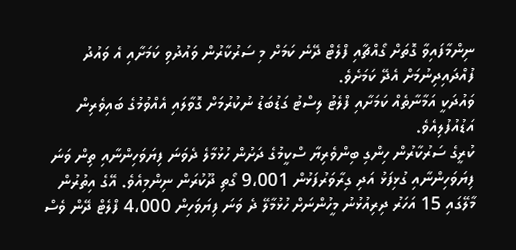ނިންމާފައިވާ ގޮތަށް ގޯއްޗާއި ފްލެޓް ދޭނެ ކަމަށް މި ސަރުކާރުން ވައުދުވި ކަމަށާއި އެ ވައުދު ފުއްދައިދިނުމަށް އެދޭ ކަމަށެވެ.
ވައުދަކީ އަމާނާތެއް ކަމަށާއި ފްލެޓު ލިސްޓު ގަޑުބަޑު ނުކުރުމަށް ގޮވާލައި އެއްވުމުގެ ބައިވެރިން އަޑުއުފުލިއެވެ.
ކުރީގެ ސަރުކާރުން ހިންގި ބިންވެރިޔާ ސްކީމުގެ ދަށުން ހުޅުމާލެ ދެވަނަ ފިޔަވަހިންނާއި ތިން ވަނަ ފިޔަވަހިންނާއި ގުޅިފަޅު އަދި ގިރާވަރުފަޅުން 9،001 ގޯތި ދޫކުރަން ނިންމިއެވެ. އޭގެ އިތުރުން މާލޭގައި 15 އަހަރު ދިރިއުޅުނު މީހުންނަށް ހުޅުމާލޭ ދެ ވަނަ ފިޔަވަހިން 4،000 ފްލެޓް ދޭން ވެސް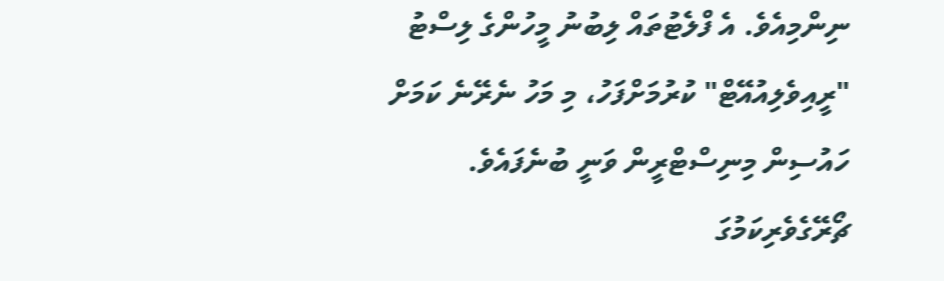ނިންމިއެވެ. އެ ފްލެޓުތައް ލިބުނު މީހުންގެ ލިސްޓު "ރީއިވެލިއުއޭޓް" ކުރުމަށްފަހު، މި މަހު ނެރޭނެ ކަމަށް ހައުސިން މިނިސްޓްރީން ވަނީ ބުނެފައެވެ.
ޗޯރޭގެވެރިކަމުގަ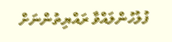ފުލުހުންލައްވާ ރައްޔިތުންނަށް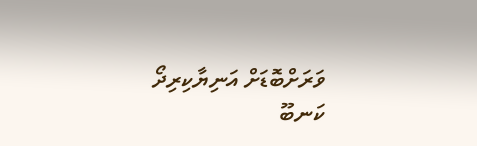ވަރަށްބޮޑަށް އަނިޔާކިރިދޯ
ކަނބޫ